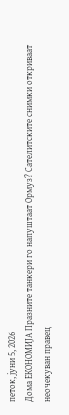петок, јуни 5, 2026
Дома ЕКОНОМИЈА Празните танкери го напуштаат Ормуз? Сателитските снимки откриваат неочекуван правец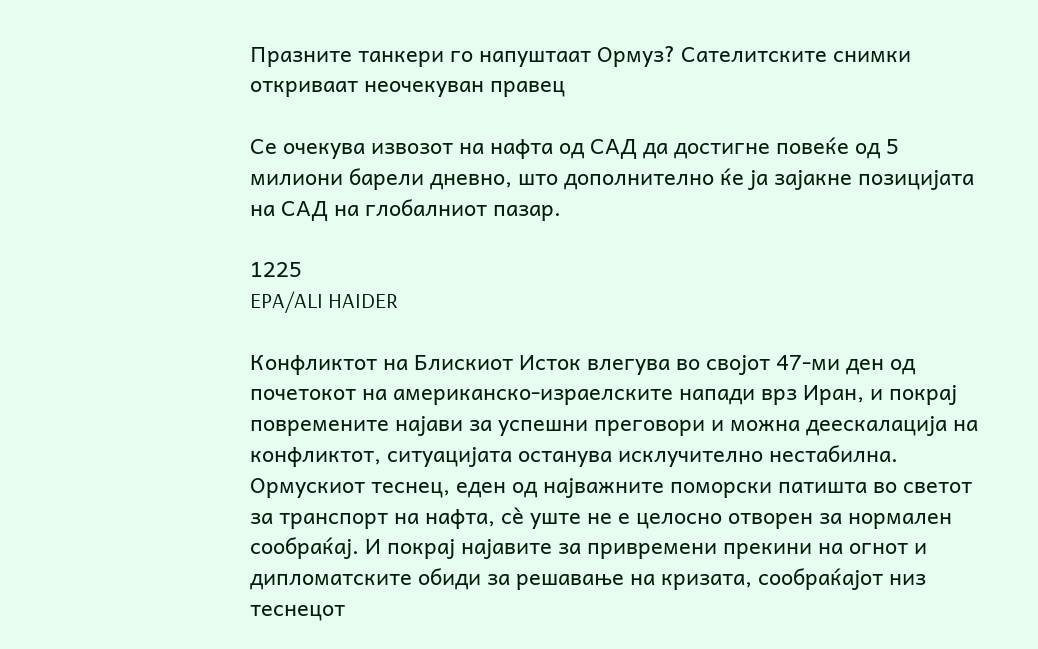Празните танкери го напуштаат Ормуз? Сателитските снимки откриваат неочекуван правец

Се очекува извозот на нафта од САД да достигне повеќе од 5 милиони барели дневно, што дополнително ќе ја зајакне позицијата на САД на глобалниот пазар.

1225
EPA/ALI HAIDER

Конфликтот на Блискиот Исток влегува во својот 47-ми ден од почетокот на американско-израелските напади врз Иран, и покрај повремените најави за успешни преговори и можна деескалација на конфликтот, ситуацијата останува исклучително нестабилна. Ормускиот теснец, еден од најважните поморски патишта во светот за транспорт на нафта, сè уште не е целосно отворен за нормален сообраќај. И покрај најавите за привремени прекини на огнот и дипломатските обиди за решавање на кризата, сообраќајот низ теснецот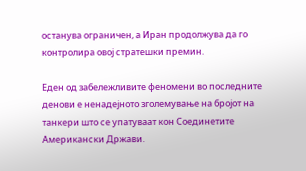останува ограничен, а Иран продолжува да го контролира овој стратешки премин.

Еден од забележливите феномени во последните денови е ненадејното зголемување на бројот на танкери што се упатуваат кон Соединетите Американски Држави.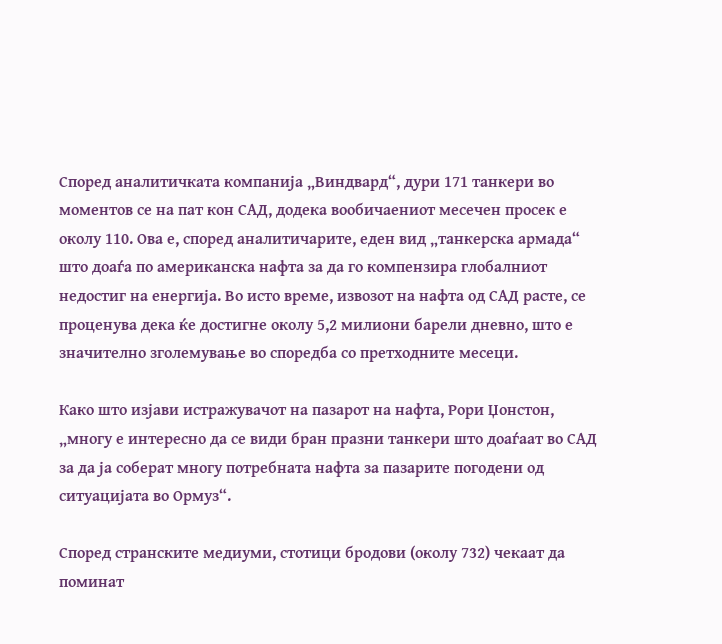Според аналитичката компанија „Виндвард“, дури 171 танкери во моментов се на пат кон САД, додека вообичаениот месечен просек е околу 110. Ова е, според аналитичарите, еден вид „танкерска армада“ што доаѓа по американска нафта за да го компензира глобалниот недостиг на енергија. Во исто време, извозот на нафта од САД расте, се проценува дека ќе достигне околу 5,2 милиони барели дневно, што е значително зголемување во споредба со претходните месеци.

Како што изјави истражувачот на пазарот на нафта, Рори Џонстон, „многу е интересно да се види бран празни танкери што доаѓаат во САД за да ја соберат многу потребната нафта за пазарите погодени од ситуацијата во Oрмуз“.

Според странските медиуми, стотици бродови (околу 732) чекаат да поминат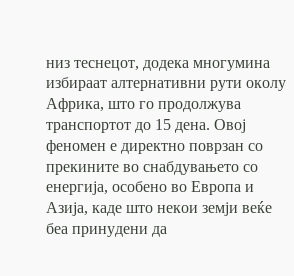низ теснецот, додека многумина избираат алтернативни рути околу Африка, што го продолжува транспортот до 15 дена. Овој феномен е директно поврзан со прекините во снабдувањето со енергија, особено во Европа и Азија, каде што некои земји веќе беа принудени да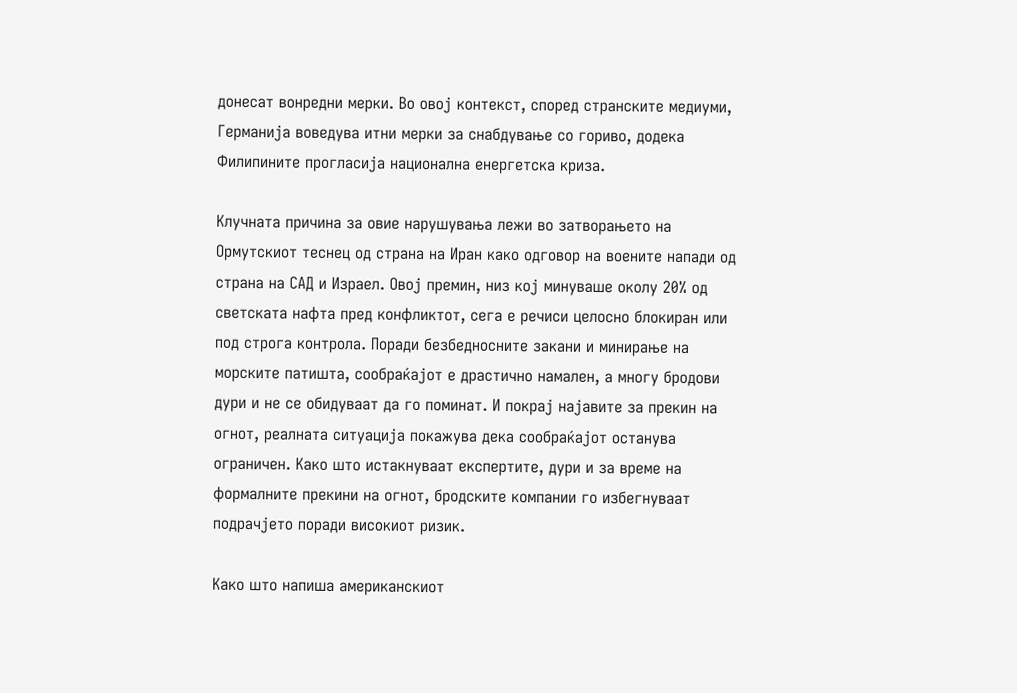донесат вонредни мерки. Во овој контекст, според странските медиуми, Германија воведува итни мерки за снабдување со гориво, додека Филипините прогласија национална енергетска криза.

Клучната причина за овие нарушувања лежи во затворањето на Ормутскиот теснец од страна на Иран како одговор на воените напади од страна на САД и Израел. Овој премин, низ кој минуваше околу 20% од светската нафта пред конфликтот, сега е речиси целосно блокиран или под строга контрола. Поради безбедносните закани и минирање на морските патишта, сообраќајот е драстично намален, а многу бродови дури и не се обидуваат да го поминат. И покрај најавите за прекин на огнот, реалната ситуација покажува дека сообраќајот останува ограничен. Како што истакнуваат експертите, дури и за време на формалните прекини на огнот, бродските компании го избегнуваат подрачјето поради високиот ризик.

Како што напиша американскиот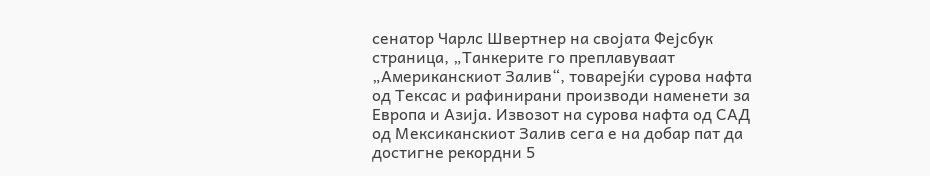сенатор Чарлс Швертнер на својата Фејсбук страница, „Танкерите го преплавуваат „Американскиот Залив“, товарејќи сурова нафта од Тексас и рафинирани производи наменети за Европа и Азија. Извозот на сурова нафта од САД од Мексиканскиот Залив сега е на добар пат да достигне рекордни 5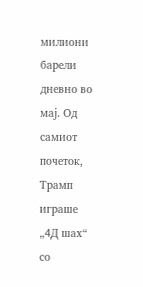милиони барели дневно во мај. Од самиот почеток, Трамп играше „4Д шах“ со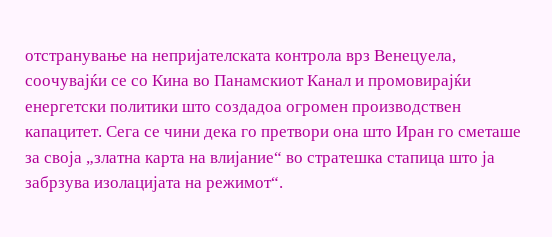отстранување на непријателската контрола врз Венецуела, соочувајќи се со Кина во Панамскиот Канал и промовирајќи енергетски политики што создадоа огромен производствен капацитет. Сега се чини дека го претвори она што Иран го сметаше за своја „златна карта на влијание“ во стратешка стапица што ја забрзува изолацијата на режимот“.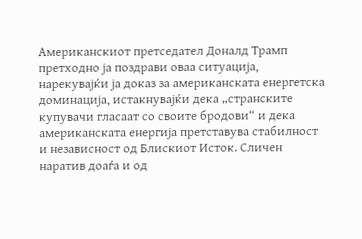Американскиот претседател Доналд Трамп претходно ја поздрави оваа ситуација, нарекувајќи ја доказ за американската енергетска доминација, истакнувајќи дека „странските купувачи гласаат со своите бродови“ и дека американската енергија претставува стабилност и независност од Блискиот Исток. Сличен наратив доаѓа и од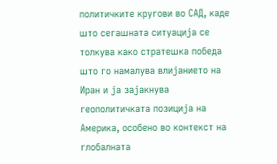политичките кругови во САД, каде што сегашната ситуација се толкува како стратешка победа што го намалува влијанието на Иран и ја зајакнува геополитичката позиција на Америка, особено во контекст на глобалната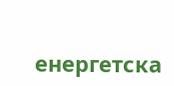енергетска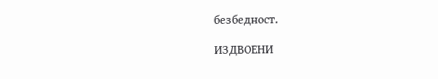безбедност.

ИЗДВОЕНИ